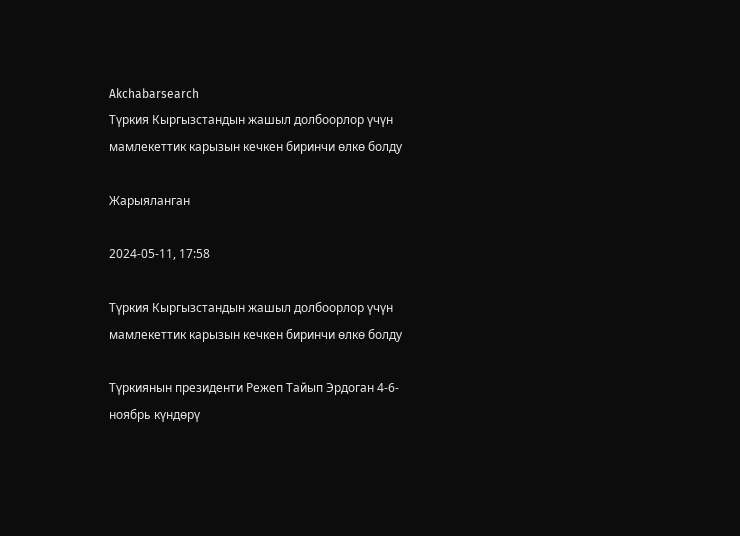Akchabarsearch
Түркия Кыргызстандын жашыл долбоорлор үчүн мамлекеттик карызын кечкен биринчи өлкө болду

Жарыяланган

2024-05-11, 17:58

Түркия Кыргызстандын жашыл долбоорлор үчүн мамлекеттик карызын кечкен биринчи өлкө болду

Түркиянын президенти Режеп Тайып Эрдоган 4-6-ноябрь күндөрү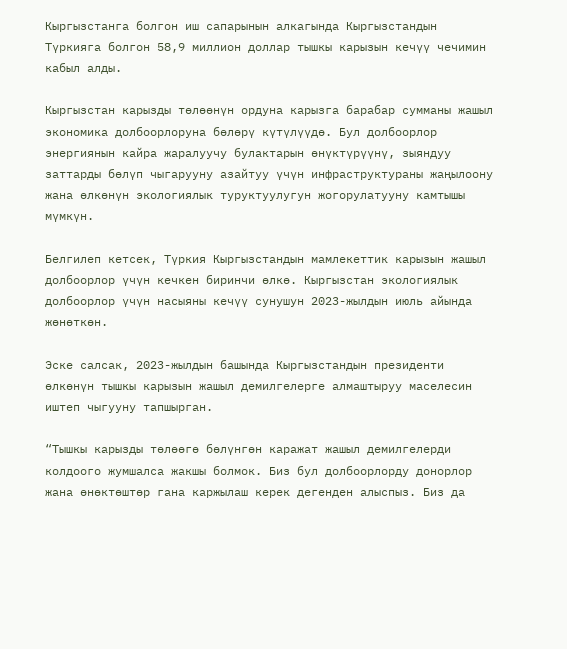Кыргызстанга болгон иш сапарынын алкагында Кыргызстандын Түркияга болгон 58,9 миллион доллар тышкы карызын кечүү чечимин кабыл алды.

Кыргызстан карызды төлөөнүн ордуна карызга барабар сумманы жашыл экономика долбоорлоруна бөлөрү күтүлүүдө. Бул долбоорлор энергиянын кайра жаралуучу булактарын өнүктүрүүнү, зыяндуу заттарды бөлүп чыгарууну азайтуу үчүн инфраструктураны жаңылоону жана өлкөнүн экологиялык туруктуулугун жогорулатууну камтышы мүмкүн.

Белгилеп кетсек, Түркия Кыргызстандын мамлекеттик карызын жашыл долбоорлор үчүн кечкен биринчи өлкө. Кыргызстан экологиялык долбоорлор үчүн насыяны кечүү сунушун 2023-жылдын июль айында жөнөткөн.

Эске салсак, 2023-жылдын башында Кыргызстандын президенти өлкөнүн тышкы карызын жашыл демилгелерге алмаштыруу маселесин иштеп чыгууну тапшырган.

“Тышкы карызды төлөөгө бөлүнгөн каражат жашыл демилгелерди колдоого жумшалса жакшы болмок. Биз бул долбоорлорду донорлор жана өнөктөштөр гана каржылаш керек дегенден алыспыз. Биз да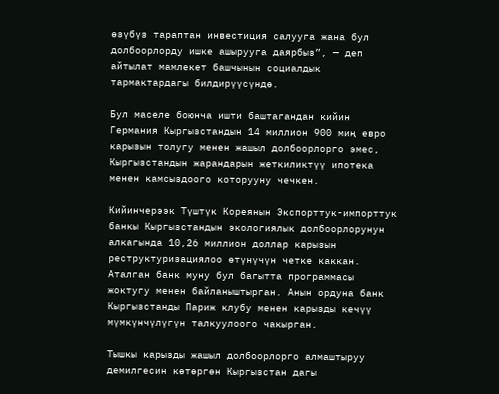өзүбүз тараптан инвестиция салууга жана бул долбоорлорду ишке ашырууга даярбыз”, — деп айтылат мамлекет башчынын социалдык тармактардагы билдирүүсүндө.

Бул маселе боюнча ишти баштагандан кийин Германия Кыргызстандын 14 миллион 900 миң евро карызын толугу менен жашыл долбоорлорго эмес, Кыргызстандын жарандарын жеткиликтүү ипотека менен камсыздоого которууну чечкен.

Кийинчерээк Түштүк Кореянын Экспорттук-импорттук банкы Кыргызстандын экологиялык долбоорлорунун алкагында 10,26 миллион доллар карызын реструктуризациялоо өтүнүчүн четке каккан. Аталган банк муну бул багытта программасы жоктугу менен байланыштырган. Анын ордуна банк Кыргызстанды Париж клубу менен карызды кечүү мүмкүнчүлүгүн талкуулоого чакырган.

Тышкы карызды жашыл долбоорлорго алмаштыруу демилгесин көтөргөн Кыргызстан дагы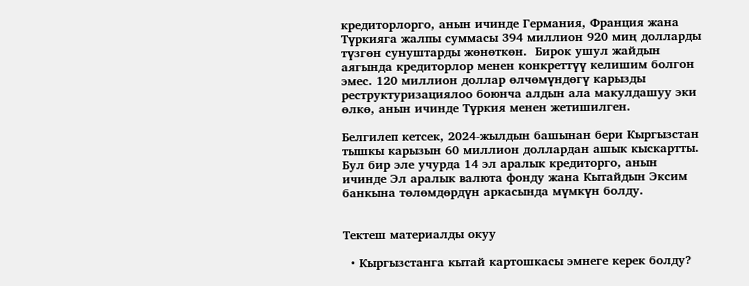кредиторлорго, анын ичинде Германия, Франция жана Түркияга жалпы суммасы 394 миллион 920 миң долларды түзгөн сунуштарды жөнөткөн.  Бирок ушул жайдын аягында кредиторлор менен конкреттүү келишим болгон эмес. 120 миллион доллар өлчөмүндөгү карызды реструктуризациялоо боюнча алдын ала макулдашуу эки өлкө, анын ичинде Түркия менен жетишилген.

Белгилеп кетсек, 2024-жылдын башынан бери Кыргызстан тышкы карызын 60 миллион доллардан ашык кыскартты. Бул бир эле учурда 14 эл аралык кредиторго, анын ичинде Эл аралык валюта фонду жана Кытайдын Эксим банкына төлөмдөрдүн аркасында мүмкүн болду.


Тектеш материалды окуу

  • Кыргызстанга кытай картошкасы эмнеге керек болду?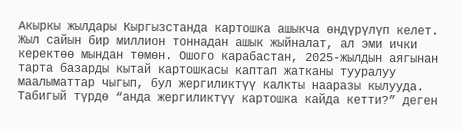Акыркы жылдары Кыргызстанда картошка ашыкча өндүрүлүп келет. Жыл сайын бир миллион тоннадан ашык жыйналат, ал эми ички керектөө мындан төмөн. Ошого карабастан, 2025-жылдын аягынан тарта базарды кытай картошкасы каптап жатканы тууралуу маалыматтар чыгып, бул жергиликтүү калкты нааразы кылууда. Табигый түрдө “анда жергиликтүү картошка кайда кетти?” деген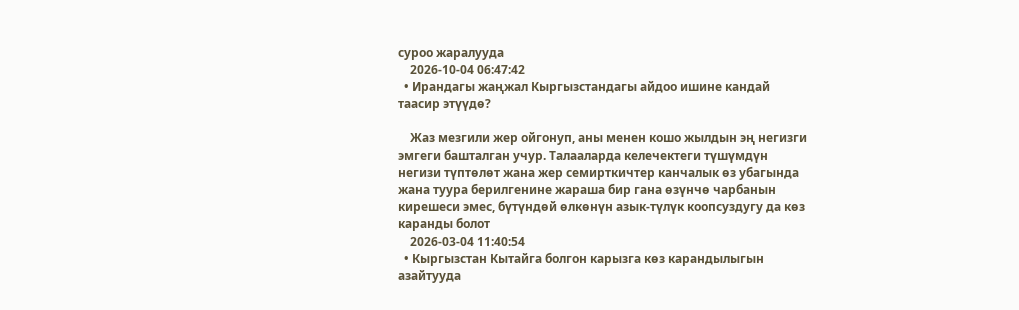суроо жаралууда
    2026-10-04 06:47:42
  • Ирандагы жаңжал Кыргызстандагы айдоо ишине кандай таасир этүүдө?

    Жаз мезгили жер ойгонуп, аны менен кошо жылдын эң негизги эмгеги башталган учур. Талааларда келечектеги түшүмдүн негизи түптөлөт жана жер семирткичтер канчалык өз убагында жана туура берилгенине жараша бир гана өзүнчө чарбанын кирешеси эмес, бүтүндөй өлкөнүн азык-түлүк коопсуздугу да көз каранды болот
    2026-03-04 11:40:54
  • Кыргызстан Кытайга болгон карызга көз карандылыгын азайтууда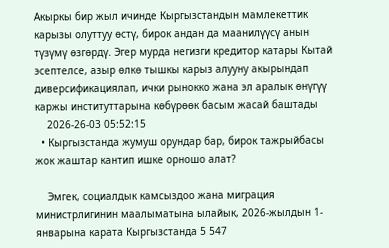Акыркы бир жыл ичинде Кыргызстандын мамлекеттик карызы олуттуу өстү, бирок андан да маанилүүсү анын түзүмү өзгөрдү. Эгер мурда негизги кредитор катары Кытай эсептелсе, азыр өлкө тышкы карыз алууну акырындап диверсификациялап, ички рынокко жана эл аралык өнүгүү каржы институттарына көбүрөөк басым жасай баштады
    2026-26-03 05:52:15
  • Кыргызстанда жумуш орундар бар, бирок тажрыйбасы жок жаштар кантип ишке орношо алат?

    Эмгек, социалдык камсыздоо жана миграция министрлигинин маалыматына ылайык, 2026-жылдын 1-январына карата Кыргызстанда 5 547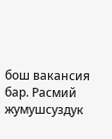бош вакансия бар. Расмий жумушсуздук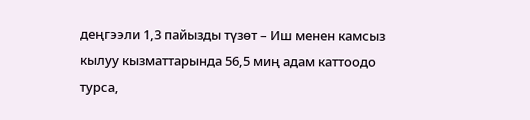деңгээли 1,3 пайызды түзөт – Иш менен камсыз кылуу кызматтарында 56,5 миң адам каттоодо турса,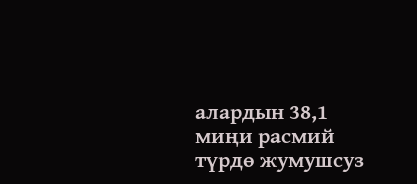алардын 38,1 миңи расмий түрдө жумушсуз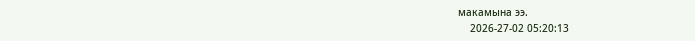макамына ээ.
    2026-27-02 05:20:13